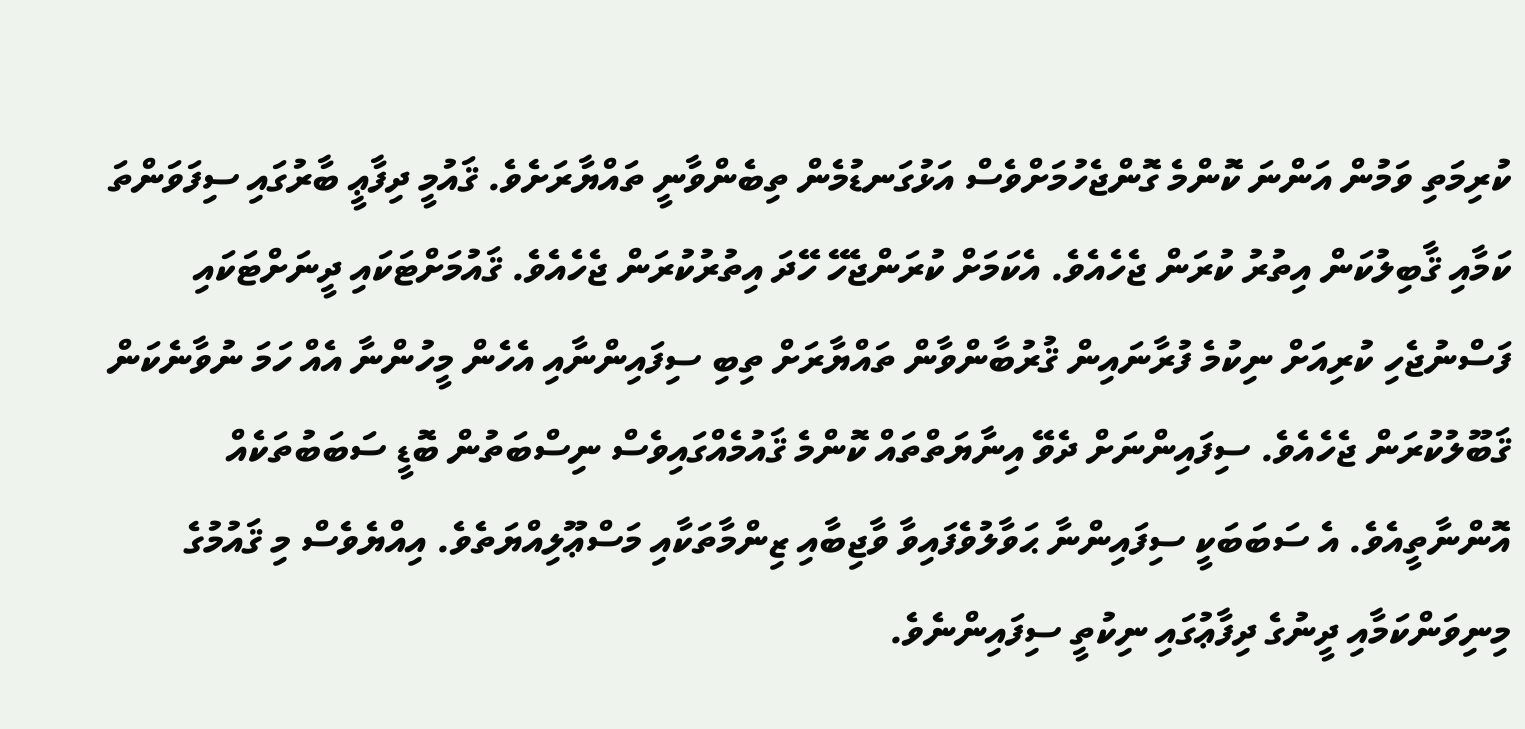ކުރިމަތި ވަމުން އަންނަ ކޮންމެ ގޮންޖެހުމަށްވެސް އަޅުގަނޑުމެން ތިބެންވާނީ ތައްޔާރަށެވެ. ޤައުމީ ދިފާޢީ ބާރުގައި ސިފަވަންތަ ކަމާއި ޤާބިލުކަން އިތުރު ކުރަން ޖެހެއެވެ. އެކަމަށް ކުރަންޖެހޭ ހޭދަ އިތުރުކުރަން ޖެހެއެވެ. ޤައުމަށްޓަކައި ދީނަށްޓަކައި ފަސްނުޖެހި ކުރިއަށް ނިކުމެ ފުރާނައިން ޤުރުބާންވާން ތައްޔާރަށް ތިބި ސިފައިންނާއި އެހެން މީހުންނާ އެއް ހަމަ ނުވާނެކަން ޤަބޫލުކުރަން ޖެހެއެވެ. ސިފައިންނަށް ދެވޭ އިނާޔަތްތައް ކޮންމެ ޤައުމެއްގައިވެސް ނިސްބަތުން ބޮޑީ ސަބަބުތަކެއް އޮންނާތީއެވެ. އެ ސަބަބަކީ ސިފައިންނާ ޙަވާލުވެފައިވާ ވާޖިބާއި ޒިންމާތަކާއި މަސްޢޫލިއްޔަތެވެ. އިއްޔެވެސް މި ޤައުމުގެ މިނިވަންކަމާއި ދީނުގެ ދިފާޢުގައި ނިކުތީ ސިފައިންނެވެ.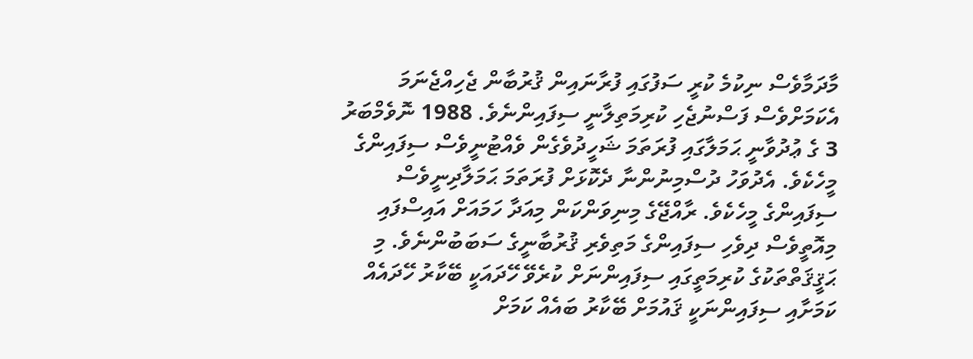މާދަމާވެސް ނިކުމެ ކުރީ ސަފުގައި ފުރާނައިން ޤުރުބާން ޖެހިއްޖެނަމަ އެކަމަށްވެސް ފަސްނުޖެހި ކުރިމަތިލާނީ ސިފައިންނެވެ. 1988 ނޮވެމްބަރު 3 ގެ ޢުދުވާނީ ޙަމަލާގައި ފުރަތަމަ ޝަހީދުވެގެން ވެއްޓުނީވެސް ސިފައިންގެ މީހެކެވެ. އެދުވަހު ދުސްމިނުންނާ ދެކޮޅަށް ފުރަތަމަ ޙަމަލާދިނީވެސް ސިފައިންގެ މީހެކެވެ. ރާއްޖޭގެ މިނިވަންކަން މިއަދާ ހަމައަށް އައިސްފައި މިއޮތީވެސް ދިވެހި ސިފައިންގެ މަތިވެރި ޤުރުބާނީގެ ސަބަބުންނެވެ. މި ޙަޤީޤަތްތަކުގެ ކުރިމަތީގައި ސިފައިންނަށް ކުރެވޭ ހޭދައަކީ ބޭކާރު ހޭދައެއް ކަމަށާއި ސިފައިންނަކީ ޤައުމަށް ބޭކާރު ބައެއް ކަމަށް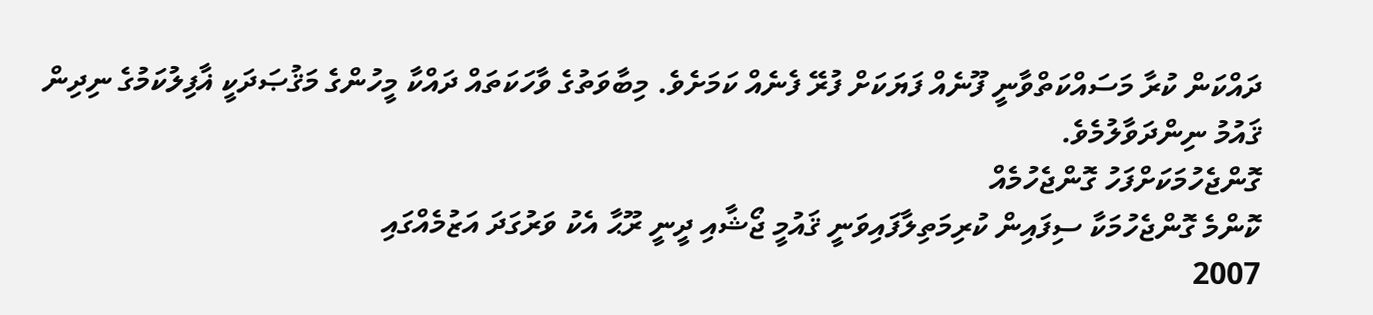ދައްކަން ކުރާ މަސައްކަތްވާނީ ފޫނެއް ފަޔަކަށް ފުރޭ ފެނެއް ކަމަށެވެ. މިބާވަތުގެ ވާހަކަތައް ދައްކާ މީހުންގެ މަޤުޞަދަކީ ޣާފިލުކަމުގެ ނިދިން ޤައުމު ނިންދަވާލުމެވެ.
ގޮންޖެހުމަކަށްފަހު ގޮންޖެހުމެއް
ކޮންމެ ގޮންޖެހުމަކާ ސިފައިން ކުރިމަތިލާފައިވަނީ ޤައުމީ ޖޯޝާއި ދީނީ ރޫޙާ އެކު ވަރުގަދަ އަޒުމެއްގައި
2007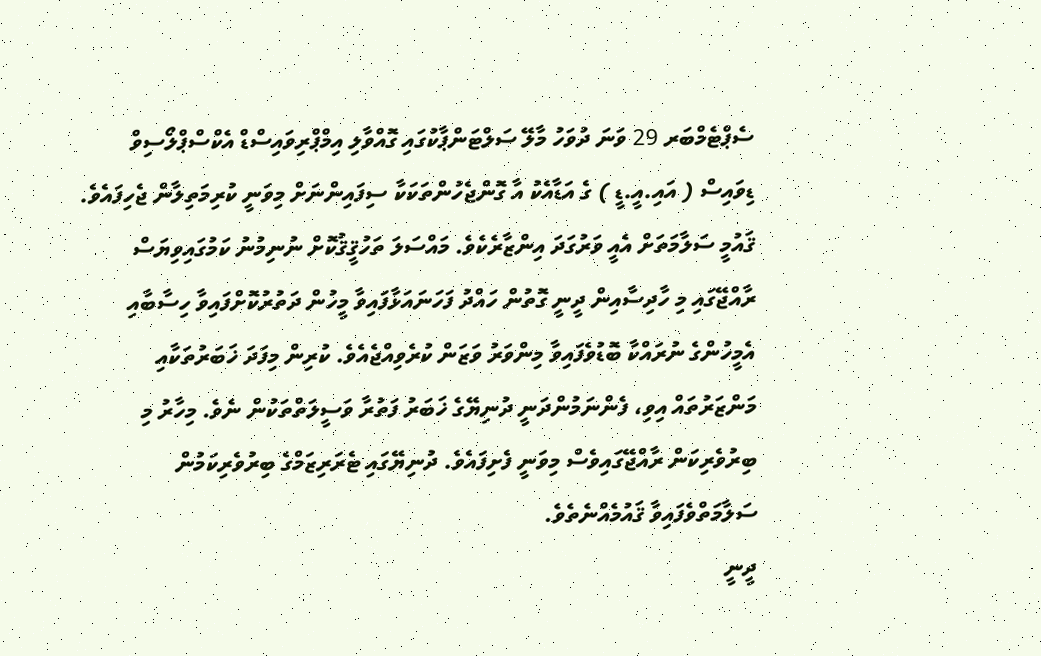ސެޕްޓެމްބަރ 29 ވަނަ ދުވަހު މާލޭ ސަލްޓަންޕާކުގައި ގޮއްވާލި އިމްޕްރިވައިސްޑް އެކްސްޕްލޯސިވް ޑިވައިސް ( އައި.އީ.ޑީ ) ގެ އަޑާއެކު އާ ގޮންޖެހުންތަކަކާ ސިފައިންނަށް މިވަނީ ކުރިމަތިލާން ޖެހިފައެވެ. ޤައުމީ ސަލާމަތަށް އެއީ ވަރުގަދަ އިންޒާރެކެވެ. މައްސަލަ ތަހުޤީޤުކޮށް ނުނިމުނު ކަމުގައިވިޔަސް ރާއްޖޭގައި މި ހާދިސާއިން ދީނީ ގޮތުން ހައްދު ފަހަނައަޅާފައިވާ މީހުން ދަތުރުކޮށްފައިވާ ހިސާބާއި އެމީހުންގެ ނުރައްކާ ބޮޑުވެފައިވާ މިންވަރު ވަޒަން ކުރެވިއްޖެއެވެ. ކުރިން މިފަދަ ޚަބަރުތަކާއި މަންޒަރުތައް އިވި، ފެންނަމުންދަނީ ދުނިޔޭގެ ޚަބަރު ފަތުރާ ވަސީލަތްތަކުން ނެވެ. މިހާރު މި ބިރުވެރިކަން ރާއްޖޭގައިވެސް މިވަނީ ފެށިފައެވެ. ދުނިޔޭގައި ޓެރަރިޒަމްގެ ބިރުވެރިކަމުން ސަލާމަތްވެފައިވާ ޤައުމެއްނެތެވެ.
ދީނީ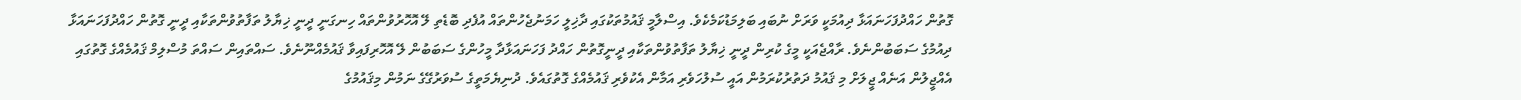ގޮތުން ހައްދުފަހަނައަޅާ ދިއުމަކީ ވަރަށް ނުބައި ބަލިމަޑުކަމެކެވެ. އިސްލާމީ ޤައުމުތަކުގައި ދާޚިލީ ހަމަނުޖެހުންތައް އުފެދި ބޮޑެތި ލޭ އޮހޮރުވުންތައް ހިނގަނީ ދީނީ ޚިޔާލު ތަފާތުވުންތަކާއި ދީނީ ގޮތުން ހައްދުފަހަނައަޅާ ދިއުމުގެ ސަބަބުންނެވެ. ރާއްޖެއަކީ މީގެ ކުރިން ދީނީ ޚިޔާލު ތަފާތުވުންތަކާއި ދީނީގޮތުން ހައްދު ފަހަނައަޅާދާ މީހުންގެ ސަބަބުން ލޭ އޮހޮރިފައިވާ ޤައުމެއްނޫނެވެ. ސައްތައިން ސައްތަ މުސްލިމް ޤައުމެއްގެ ގޮތުގައި އެއްޖީލުން އަނެއް ޖީލަށް މި ޤައުމު ދަތުރުކުރަމުން އައީ ސުލުހަވެރި އަމާން އެކުވެރި ޤައުމެއްގެ ގޮތުގައެވެ. ދުނިޔެމަތީގެ ސުވަރުގޭގެ ނަމުން މިޤައުމުގެ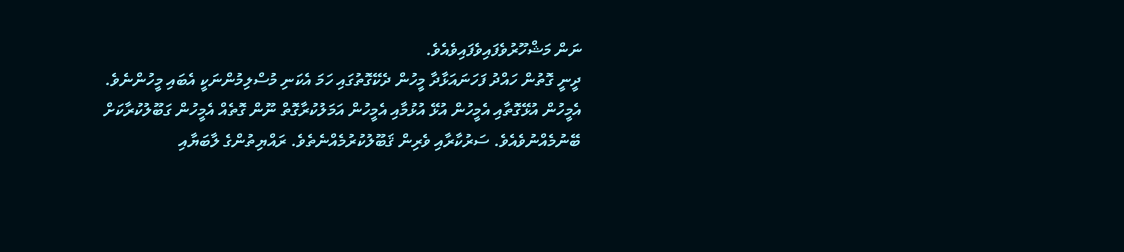ނަން މަޝްހޫރުވެފައިވެފައިވެއެވެ.
ދީނީ ގޮތުން ހައްދު ފަހަނައަޅާދާ މީހުން ދެކޭގޮތުގައި ހަމަ އެކަނި މުސްލިމުންނަކީ އެބައި މީހުންނެވެ. އެމީހުން އުޅޭގޮތާއި އެމީހުން އުޅޭ އުޅުމާއި އެމީހުން އަމަލުކުރާގޮތް ނޫން ގޮތެއް އެމީހުން ގަބޫލުކުރާކަށް ބޭނުމެއްނުވެއެވެ. ސަރުކާރާއި ވެރިން ޤަބޫލުކުރުމެއްނެތެވެ. ރައްޔިތުންގެ ލާބަޔާއި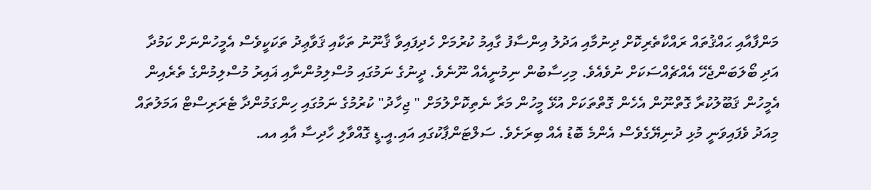މަންފާއާއި ޙައްޤުތައް ރައްކާތެރިކޮށް ދިނުމާއި އަދުލު އިންސާފު ގާއިމު ކުރުމަށް ހެދިފައިވާ ޤާނޫނު ތަކާއި ޤަވާޢިދު ތަކަކީވެސް އެމީހުންނަށް ކަމުދާ އަދި ބޯލަބަންޖެހޭ އެއްޗެއްސަކަށް ނުވެއެވެ. މިހިސާބުން ނިމުނީއެއް ނޫނެވެ. ދީނުގެ ނަމުގައި މުސްލިމުންނާއި ޣައިރު މުސްލިމުންގެ ތެރެއިން އެމީހުން ޤަބޫލުކުރާ ގޮތްނޫން އެހެން ގޮތްތަކަށް އުޅޭ މީހުން މަރާ ނެތިކޮށްލުމަށް " ޖިހާދު" ކުރުމުގެ ނަމުގައި ހިންގަމުންދާ ޓެރަރިސްޓް އަމަލުތައް މިއަދު ވެފައިވަނީ މުޅި ދުނިޔޭގެވެސް އެންމެ ބޮޑު އެއް ބިރަށެވެ. ސަލްޓަންޕާކުގައި އައި.އީ.ޑީ ގޮއްވާލި ހާދިސާ އާއި އއ.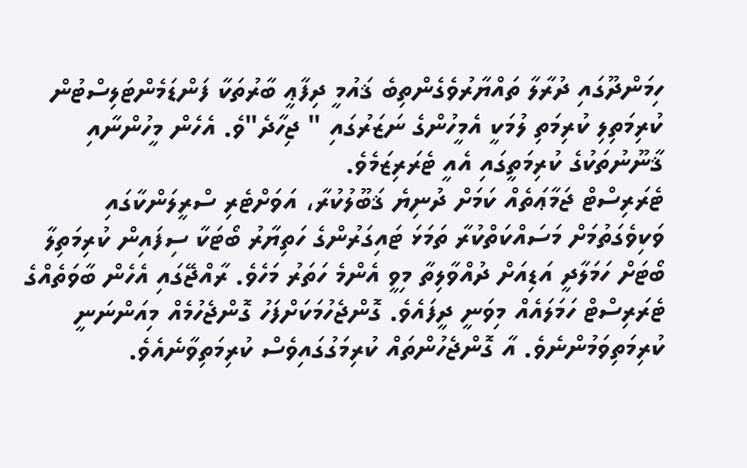ހިމަންދޫގައި ދުރާލާ ތައްޔާރުވެގެންތިބެ ޤައުމީ ދިފާޢީ ބާރުތަކާ ފަންޑަމެންޓަލިސްޓުން ކުރިމަތިލި ކުރިމަތި ލުމަކީ އެމީހުންގެ ނަޒަރުގައި " ޖިހާދެ"ވެ. އެހެން މީހުންނާއި ޤާނޫނުތަކުގެ ކުރިމަތީގައި އެއީ ޓެރަރިޒަމެވެ.
ޓެރަރިސްޓް ޖަމާޢަތެއް ކަމަށް ދުނިޔެ ޤަބޫލުކުރާ، އަވަށްޓެރި ސްރީލަންކާގައި ވަކިވެގަތުމަށް މަސައްކަތްކުރާ ތަމަޅަ ޓައިގަރުންގެ ހަތިޔާރު ބޯޓަކާ ސިފައިން ކުރިމަތިލާ ބޯޓަށް ހަމަލާދީ އަޑިއަށް ދުއްވާލިތާ މިވީ އެންމެ ހަތަރު މަހެވެ. ރާއްޖޭގައި އެހެން ބާވަތެއްގެ ޓެރަރިސްޓް ހަމަލައެއް މިވަނީ ދީފައެވެ. ގޮންޖެހުމަކަށްފަހު ގޮންޖެހުމެއް މިއަންނަނީ ކުރިމަތިވަމުންނެވެ. އާ ގޮންޖެހުންތައް ކުރިމަގުގައިވެސް ކުރިމަތިވާނެއެވެ.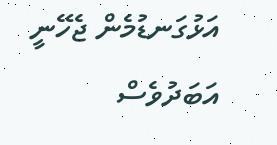އަޅުގަނޑުމެން ޖެހޭނީ އަބަދުވެސް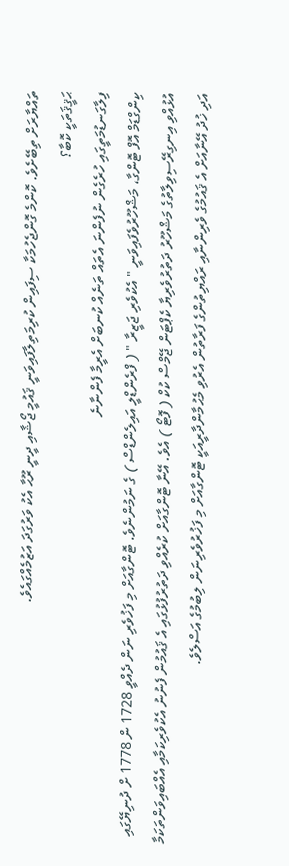ތައްޔާރަށް ތިބޭށެވެ. ކޮންމެ ގޮންޖެހުމަކާ ސިފައިން ކުރިމަތިލާފައިވަނީ ޤައުމީ ޖޯޝާއި ދީނީ ރޫޙާ އެކު ވަރުގަދަ އަޒުމެއްގައެވެ.
ޙަޤީޤަތަކީ ކޮބާ؟
ފިލާގަނޑުމަތީގައި ހުރެގެން ނުފެންނަ އެތައް ތަނެއް ކުނބަށް އެރީމާ ފެންނާނެ
ކިންގްޑަމް އޮފް ޓޮންގާ، މަޝްހޫރުވެފައިވަނީ " އެކުވެރި ޖަޒީރާ " ( ފްރެންޑްލީ އައިލެންޑްސް ) ގެ ނަމުންނެވެ. ޓޮންގާއަށް މި ފަޚުވެރި ނަން ދެއްވީ 1728 ން 1778 ށް ދުނިޔޭގައި އުޅުއްވި އިނގިރޭސިވިލާތުގެ މަޝްހޫރު ދަތުރުވެރިޔާ ކެޕްޓަން ޖޭމްސް ކުކް ( ފޮޓޯ ) އެވެ. އޭނާ ޓޮންގާއަށް ކުރެއްވި ދަތުރުފުޅުގައި އެ ޤައުމުން ފެނުނު އެކުވެރިކަމާއި އެއްބައިވަންތަކަމާ އަދި ޚުދު އޭނާއަށް އެ ޤައުމުގެ ވެރިންނާއި ރައްޔިތުންގެ ފަރާތުން އެރުވި މެޙުމާންދާރީއަކީ ޓޮންގާއަށް މި ފަޚުރުވެރިނަން ލިބުމުގެ އަސްލެވެ.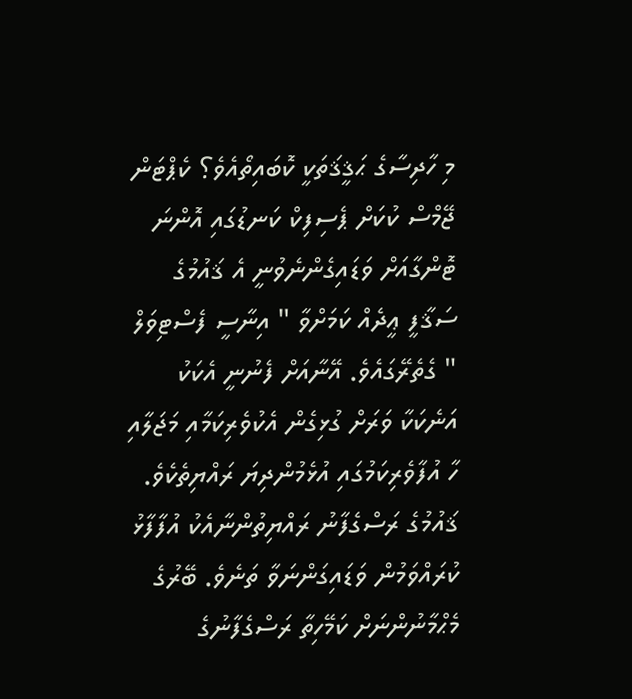މި ހާދިސާގެ ޙަޤީޤަތަކީ ކޮބައިތޯއެވެ؟ ކެޕްޓަން ޖޭމްސް ކުކަށް ޕެސިފިކް ކަނޑުގައި އޮންނަ ޓޮންގާއަށް ވަޑައިގެންނެވުނީ އެ ޤައުމުގެ ސަޤާފީ ޢީދެއް ކަމަށްވާ " އިނާސީ ފެސްޓިވަލް " ގެތެރޭގައެވެ. އޭނާއަށް ފެނުނީ އެކަކު އަނެކަކާ ވަރަށް ގުޅިގެން އެކުވެރިކަމާއި މަޖަލާއި ހާ އުފާވެރިކަމުގައި އުޅެމުންދިޔަ ރައްޔިތެކެވެ. ޤައުމުގެ ރަސްގެފާނު ރައްޔިތުންނާއެކު އުފާފާޅު ކުރައްވަމުން ވަޑައިގަންނަވާ ތަނެވެ. ބޭރުގެ މެޙްމާނުންނަށް ކަމޭހިތާ ރަސްގެފާނުގެ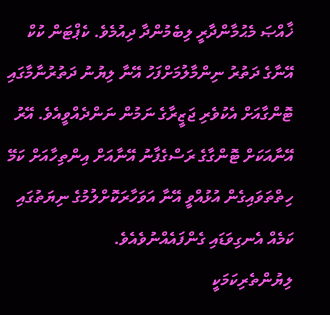ޚާއްޞަ މެޙުމާންދާރީ ލިބެމުންދާ ދިއުމެވެ. ކެޕްޓަން ކުކް އޭނާގެ ދަތުރު ނިންމާލުމަށްފަހު އޭނާ ލިޔުނު ދަތުރުނާމާގައި ޓޮންގާއަށް އެކުވެރި ޖަޒީރާގެ ނަމުން ނަންދެއްވީއެވެ. އޭރު އޭނާއަކަށް ޓޮންގާގެ ރަސްގެފާނު އޭނާއަށް އިންތިހާއަށް ކަމޭ ހިތްތަވައިގެން އުޅުއްވީ އޭނާ އަވަހާރަކޮށްލުމުގެ ނިޔަތުގައި ކަމެއް އެނގިވަޑައި ގެންފައެއްނުވެއެވެ.
ލިޔުންތެރިކަމަކީ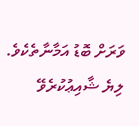ވަރަށް ބޮޑު އަމާނާތެކެވެ. ލިޔެ ޝާއިޢުކުރެވޭ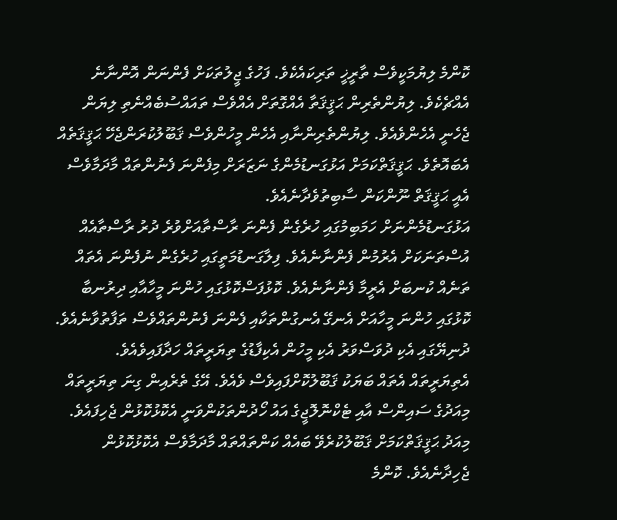ކޮންމެ ލިޔުމަކީވެސް ތާރީޚީ ތަރިކައެކެވެ. ފަހުގެ ޖީލުތަކަށް ފެންނަން އޮންނާނެ އެއްޗެކެވެ. ލިޔުންތެރިން ޙަޤީޤަތާ އެއްގޮތަށް އެއްވެސް ތައައްސުބެއްނެތި ލިޔަން ޖެހެނީ އެހެންވެއެވެ. ލިޔުންތެރިންނާއި އެހެން މީހުންވެސް ޤަބޫލުކުރަންޖެހޭ ޙަޤީޤަތެއް އެބައޮތެވެ. ޙަޤީޤަތްކަމަށް އަޅުގަނޑުމެންގެ ނަޒަރަށް މިފެންނަ ފެނުންތައް މާދަމާވެސް އެއީ ޙަޤީޤަތް ނޫންކަން ސާބިތުވެދާނެއެވެ.
އަޅުގަނޑުމެންނަށް ހަމަބިމުގައި ހުރެގެން ފެންނަ ރާސްތާއަށްވުރެ ދުރު ރާސްތާއެއް އުސްތަނަކަށް އެރުމުން ފެންނާނެއެވެ. ފިލާގަނޑުމަތީގައި ހުރެގެން ނުފެންނަ އެތައް ތަނެއް ކުނބަށް އެރީމާ ފެންނާނެއެވެ. ކޮޅުފަސްކޮޅުގައި ހުންނަ މީހާއާއި ދިރުނބާ ކޮޅުގައި ހުންނަ މީހާއަށް އެނގޭ އެނގުންތަކާއި ފެންނަ ފެނުންތައްވެސް ތަފާތުވާނެއެވެ.
ދުނިޔޭގައި އެކި ދުވަސްވަރު އެކި މީހުން އެކިފާޑުގެ ތިޔަރީތައް ހަދާފައިވެއެވެ. އެތިޔަރީތައް އެތައް ބަޔަކު ޤަބޫލުކޮށްފައިވެސް ވެއެވެ. އޭގެ ތެރެއިން ގިނަ ތިޔަރީތައް މިއަދުގެ ސައިންސް އާއި ޓެކްނޮލޮޖީގެ އައު ހޯދުންތަކުންވަނީ އެކޮޅުކޮޅުން ޖެހިފައެވެ. މިއަދު ޙަޤީޤަތްކަމަށް ޤަބޫލުކުރެވޭ ބައެއް ކަންތައްތައް މާދަމާވެސް އެކޮޅުކޮޅުން ޖެހިދާނެއެވެ. ކޮންމެ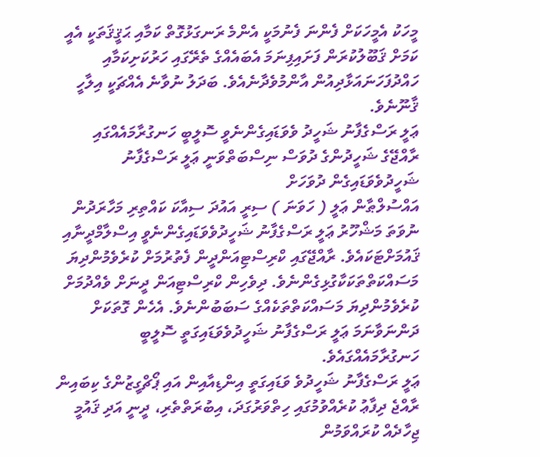މީހަކު އެމީހަކަށް ފެންނަ ފެނުމަކީ އެންމެ ރަނގަޅުގޮތް ކަމާއި ޙަޤީޤަތަކީ އެއީ ކަމަށް ޤަބޫލުކުރަން ފަށައިފިނަމަ އެބައެއްގެ ތެރޭގައި ހަރުކަށިކަމާއި ހައްދުފަހަނައަޅާދިއުން އާންމުވެދާނެއެވެ. ބަދަލު ނުވާނެ އެއްޗަކީ އިލާހީ ޤާނޫނެވެ.
ޢަލީ ރަސްގެފާނު ޝަހީދު ވެވަޑައިގެންނެވީ ސޮލީބީ ހަނގުރާމައެއްގައި
ރާއްޖޭގެ ޝަހީދުންގެ ދުވަސް ނިސްބަތްވަނީ ޢަލީ ރަސްގެފާނު ޝަހީދުވެވަޑައިގެން ދުވަހަށް
އައްސުލްޠާން ޢަލީ ( ހަވަނަ ) ސިރީ އައުދަ ސިއާކަ ކައްތިރި މަހާރަދުން ނުވަތަ މަޝްހޫރު ޢަލީ ރަސްގެފާނު ޝަހީދުވެވަޑައިގެންނެވީ އިސްލާމްދީނާއި ޤައުމަށްޓަކައެވެ. ރާއްޖޭގައި ކްރިސްޓިއަންދީން ފެތުރުމަށް ކުރެވެމުންދިޔަ މަސައްކަތްތަކަކާގުޅިގެންނެވެ. ދިވެހިން ކްރިސްޓިއަން ދީނަށް ވެއްދުމަށް ކުރެވެމުންދިޔަ މަސައްކަތްތަކެއްގެ ސަބަބުންނެވެ. އެހެން ގޮތަކަށް ދަންނަވާނަމަ ޢަލީ ރަސްގެފާނު ޝަހީދުވެވަޑައިގަތީ ސޮލީބީ ހަނގުރާމައެއްގައެވެ.
ޢަލީ ރަސްގެފާނު ޝަހީދުވެ ވަޑައިގަތީ އިންޑިއާއިން އައި ޕޯޗްގީޒުންގެ ކިބައިން ރާއްޖެ ދިފާޢު ކުރެއްވުމުގައި ހިތްވަރުގަދަ، އިބުރަތްތެރި، ދީނީ އަދި ޤައުމީ ޖިހާދެއް ކުރައްވަމުން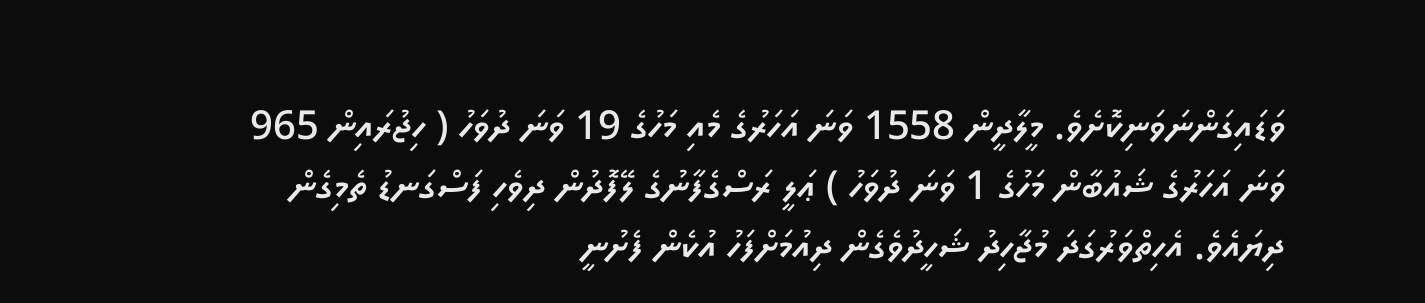ވަޑައިގަންނަވަނިކޮށެވެ. މީލާދީން 1558 ވަނަ އަހަރުގެ މެއި މަހުގެ 19 ވަނަ ދުވަހު ( ހިޖުރައިން 965 ވަނަ އަހަރުގެ ޝައުބާން މަހުގެ 1 ވަނަ ދުވަހު ) ޢަލީ ރަސްގެފާނުގެ ލޭފޮދުން ދިވެހި ފަސްގަނޑު ތެމިގެން ދިޔައެވެ. އެހިތްވަރުގަދަ މުޖާހިދު ޝަހީދުވެގެން ދިއުމަށްފަހު އުކެން ފެށުނީ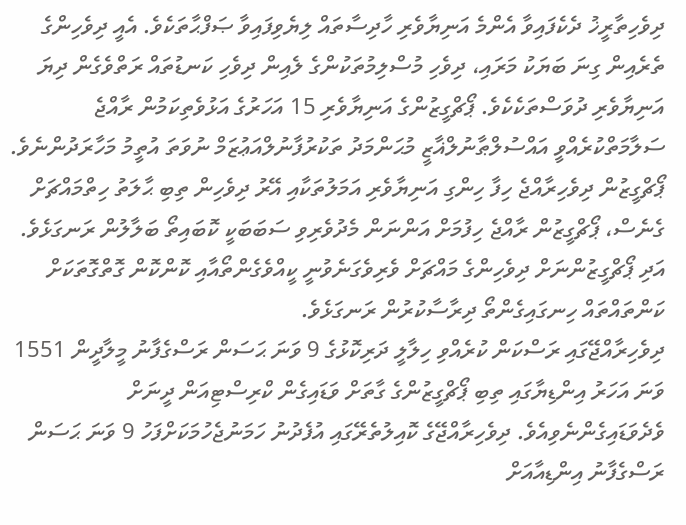ދިވެހިތާރީޚު ދެކެފައިވާ އެންމެ އަނިޔާވެރި ހާދިސާތައް ލިޔެވިފައިވާ ޞަފްޙާތަކެވެ. އެއީ ދިވެހިންގެ ތެރެއިން ގިނަ ބަޔަކު މަރައި، ދިވެހި މުސްލިމުތަކުންގެ ލެއިން ދިވެހި ކަނޑުތައް ރަތްވެގެން ދިޔަ އަނިޔާވެރި ދުވަސްތަކެކެވެ. ޕޯޗްގީޒުންގެ އަނިޔާވެރި 15 އަހަރުގެ އަޅުވެތިކަމުން ރާއްޖެ ސަލާމަތްކުރެއްވީ އައްސުލްޠާނުލްޣާޒީ މުޙަންމަދު ތަކުރުފާނުލްއަޢުޒަމް ނުވަތަ އުތީމު މަހާރަދުންނެވެ.
ޕޯޗްގީޒުން ދިވެހިރާއްޖެ ހިފާ ހިންގި އަނިޔާވެރި އަމަލުތަކާއި އޭރު ދިވެހިން ތިބި ޙާލަތު ހިތްމައްޗަށް ގެނެސް، ޕޯޗްގީޒުން ރާއްޖެ ހިފުމަށް އަންނަން މެދުވެރިވި ސަބަބަކީ ކޮބައިތޯ ބަލާލުން ރަނގަޅެވެ. އަދި ޕޯޗްގީޒުންނަށް ދިވެހިންގެ މައްޗަށް ވެރިވެގަނެވުނީ ކީއްވެގެންތޯއާއި ކޮންކޮން ގޮތްގޮތަކަށް ކަންތައްތައް ހިނގައިގެންތޯ ދިރާސާކުރުން ރަނގަޅެވެ.
ދިވެހިރާއްޖޭގައި ރަސްކަން ކުރެއްވި ހިލާލީ ދަރިކޮޅުގެ 9 ވަނަ ޙަސަން ރަސްގެފާނު މީލާދީން 1551 ވަނަ އަހަރު އިންޑިޔާގައި ތިބި ޕޯޗްގީޒުންގެ ގާތަށް ވަޑައިގެން ކްރިސްޓިއަން ދީނަށް ވެދެވަޑައިގެންނެވިއެވެ. ދިވެހިރާއްޖޭގެ ކޮއިލުތެރޭގައި އުފެދުނު ހަމަނުޖެހުމަކަށްފަހު 9 ވަނަ ޙަސަން ރަސްގެފާނު އިންޑިއާއަށް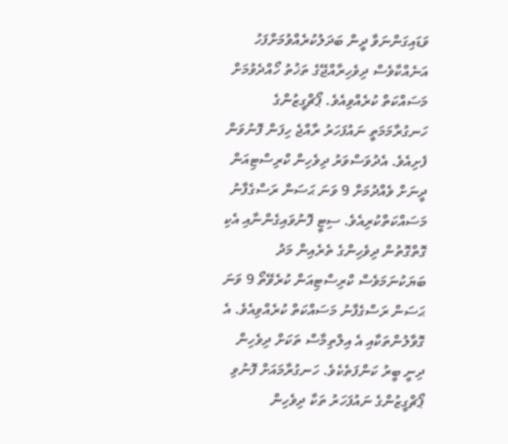ވަޑައިގަންނަވާ ދީން ބަދަލުކުރެއްވުމަށްފަހު އަނެއްކާވެސް ދިވެހިރާއްޖޭގެ ތަޚުތު ހޯއްދެވުމަށް މަސައްކަތް ކުރެއްވިއެވެ. ޕޯޗްގީޒުންގެ ހަނގުރާމަމަތީ ނައުފަހަރު ރާއްޖެ ހިފަން ފޮނުވަން ފެށިއެވެ. އެދުވަސްވަރު ދިވެހިން ކްރިސްޓިއަން ދީނަށް ވެއްދުމަށް 9 ވަނަ ޙަސަން ރަސްގެފާނު މަސައްކަތްކުރިއެވެ. ސިޓީ ފޮނުވައިގެންނާއި އެކި ގޮތްގޮތުން ދިވެހިންގެ ތެރެއިން މަދު ބަޔަކުނަމަވެސް ކްރިސްޓިއަން ކުރެވޭތޯ 9 ވަނަ ޙަސަން ރަސްގެފާނު މަސައްކަތް ކުރެއްވިއެވެ. އެ ގޮވާލުންތަކާއި އެ އިލްތިމާސް ތަކަށް ދިވެހިން ދިނީ ބީރު ކަންފަތެކެވެ. ހަނގުރާމައަށް ފޮނުވި ޕޯޗްގީޒުންގެ ނައުފަހަރު ތަކާ ދިވެހިން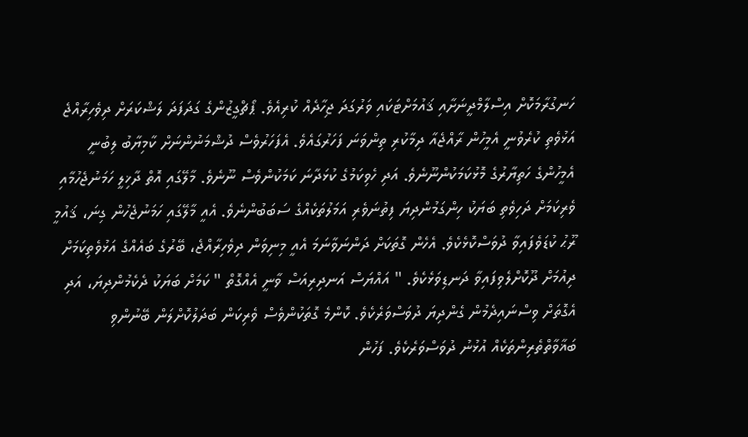ހަނގުރާމަކޮށް އިސްލާމްދީނަށާއި ޤައުމަށްޓަކައި ވަރުގަދަ ޖިހާދެއް ކުރިއެވެ. ޕޯޗްގީޒުންގެ ގަދަފަދަ ލަޝްކަރަށް ދިވެހިރާއްޖެ އަޅުވެތި ކުރެވުނީ އެމީހުން ރާއްޖެއާ ދިމާކުރި ތިންވަނަ ފަހަރުގައެވެ. އެފަހަރުވެސް ދުޝްމަނުންނަށް ކާމިޔާބު ލިބުނީ އެމީހުންގެ ހަތިޔާރުގެ މޮޅުކަމަކުންނޫނެވެ. އަދި ހެވިކަމުގެ ކުޅަދާނަ ކަމަކުންވެސް ނޫނެވެ. މާލޭގައި އޮތް ދާޚިލީ ހަމަނުޖެހުމާއި ވެރިކަމަށް ދަހިވެތި ބަޔަކު ހިންގަމުންދިޔަ ފިތުނަވެރި އަމަލުތަކެއްގެ ސަބަބުންނެވެ. އެއީ މާލޭގައި ހަމަނުޖެހުން ގިނަ، ޤައުމީ ރޫޙު ކުޑަވެފައިވާ ދުވަސްކޮޅެކެވެ. އެހެން ގޮތަކަށް ދަންނަވާނަމަ އެއީ މިނިވަން ދިވެހިރާއްޖެ، ބޭރުގެ ބައެއްގެ އަޅުވެތިކަމަށް ދިއުމަށް ދޫކޮށްލެވިފައިވާ ދަނޑިވަޅެކެވެ. " އައްޔަސް އަނދިރިއަސް ވާނީ އެއްގޮތް " ކަމަށް ބަޔަކު ދެކެމުންދިޔަ، އަދި އެގޮތަށް ވިސްނައިދެމުން ގެންދިޔަ ދުވަސްވަރެކެވެ. ކޮންމެ ގޮތަކުންވެސް ވެރިކަން ބަދަލުކޮށްލަން ބޭނުންވި ބަޣާވާތްތެރިންތަކެއް އުޅުނު ދުވަސްވަރެކެވެ. ފަހުން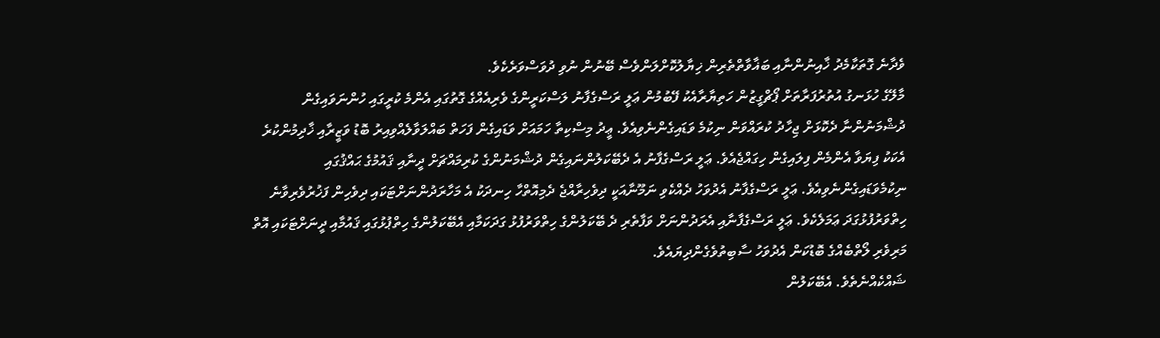ވެދާނެ ގޮތަކާމެދު ޚާއިނުންނާއި ބަޣާވާތްތެރިން ޚިޔާލުކޮށްލަންވެސް ބޭނުން ނުވި ދުވަސްވަރެކެވެ.
މާލޭގެ ހުޅަނގު އުތުރުފަރާތަށް ޕޯޗްގީޒުން ހަތިޔާރާއެކު ފޭބުމުން ޢަލީ ރަސްގެފާނު ލަސްކަރީންގެ ވެރިއެއްގެ ގޮތުގައި އެންމެ ކުރީގައި ހުންނަވައިގެން ދުޝްމަނުންނާ ދެކޮޅަށް ޖިހާދު ކުރައްވަން ނިކުމެ ވަޑައިގެންނެވިއެވެ. ޢީދު މިސްކިތާ ހަމައަށް ވަޑައިގެން ފަހަތް ބައްލަވާލެއްވިއިރު ބޮޑު ވަޒީރާއި ޚާދިމުންކުރެ އެކަކު ފިޔަވާ އެންމެން ފިލައިގެން ހިގައްޖެއެވެ. ޢަލީ ރަސްގެފާނު އެ ދެބޭކަލުންނައިގެން ދުޝްމަނުންގެ ކުރިމައްޗަށް ދީނާއި ޤައުމުގެ ޙައްޤުގައި ނިކުމެވަޑައިގެންނެވިއެވެ. ޢަލީ ރަސްގެފާނު އެދުވަހު ދެއްކެވި ނަމޫނާއަކީ ދިވެހިރާއްޖެ ދެމިއޮތްހާ ހިނދަކު އެ މަހާރަދުންނަށްޓަކައި ދިވެހިން ފަޚުރުވެރިވާނެ ހިތްވަރުފުޅުގަދަ ޢަމަލެކެވެ. ޢަލީ ރަސްގެފާނާއި އެރަދުންނަށް ވަފާތެރި ދެ ބޭކަލުންގެ ހިތްވަރުފުޅު ގަދަކަމާއި އެބޭކަލުންގެ ހިތްޕުޅުގައި ޤައުމާއި ދީނަށްޓަކައި އޮތް މަރިވެރި ލޯތްބެއްގެ ބޮޑުކަން އެދުވަހު ސާބިތުވެގެންދިޔައެވެ.
ޝައްކެއްނެތެވެ. އެބޭކަލުން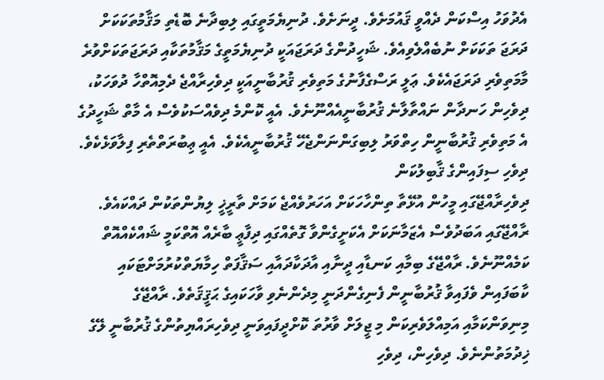އެދުވަހު އިސްކަން ދެއްވީ ޤައުމަށެވެ. ދީނަށެވެ. ދުނިޔެމަތީގައި ލިބިދާނެ ބޮޑެތި މަޤާމުތަކަކަށް ދަރަޖަ ތަކަކަށް ނުބެއްލެވިއެވެ. ޝަހީދުންގެ ދަރަޖައަކީ ދުނިޔެމަތީގެ މަޤާމުތަކާއި ދަރަޖަތަކަށްވުރެ މާމަތިވެރި ދަރަޖައެކެވެ. ޢަލީ ރަސްގެފާނުގެ މަތިވެރި ޤުރުބާނީއަކީ ދިވެހިރާއްޖެ ދެމިއޮތްހާ ދުވަހަކު، ދިވެހިން ހަނދާން ނައްތާލާނެ ޤުރުބާނީއެއްނޫނެވެ. އެއީ ކޮންމެ ދިވެއްސަކުވެސް އެ މާތް ޝަހީދުގެ އެ މަތިވެރި ޤުރުބާނީން ހިތްވަރު ލިބިގަންނަންޖެހޭ ޤުރުބާނީއެކެވެ. އެއީ ޢިބުރަތްތެރި ފިލާވަޅެކެވެ.
ދިވެހި ސިފައިންގެ ޤާބިލުކަން
ދިވެހިރާއްޖޭގައި މީހުން އުޅޭތާ ތިންހާހަކަށް އަހަރުވެއްޖެ ކަމަށް ތާރީޚީ ލިޔުންތަކުން ދައްކައެވެ. ރާއްޖޭގައި އަބަދުވެސް އެޒަމާނަކަށް އެކަށީގެންވާ ގޮތެއްގައި ދިފާޢީ ބާރެއް އޮތްކަމީ ޝައްކެއްއޮތް ކަމެއްނޫނެވެ. ރާއްޖޭގެ ބިމާއި ކަނޑާއި ދީނާއި އާދަކާދައާއި ސަޤާފަތް ހިމާޔަތްކުރުމަށްޓަކައި ކާބަފައިން ވެފައިވާ ޤުރުބާނީން ފެނިގެންދަނީ މިދެންނެވި ވާހަކައިގެ ޙަޤީޤަތެވެ. ރާއްޖޭގެ މިނިވަންކަމާއި އަމިއްލަވެރިކަން މި ޖީލަށް ވާރުތަ ކޮށްދީފައިވަނީ ދިވެހިރައްޔިތުންގެ ޤުރުބާނީ ލޭގެ ޚިދުމަތުންނެވެ. ދިވެހިން، ދިވެހި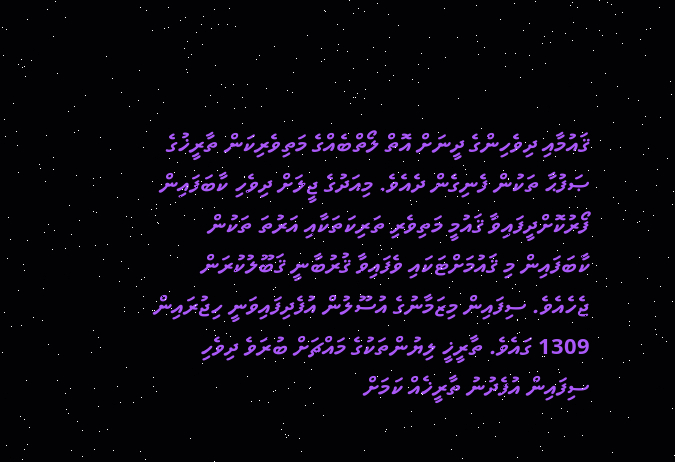ޤައުމާއި ދިވެހިންގެ ދީނަށް އޮތް ލޯތްބެއްގެ މަތިވެރިކަން ތާރީޚުގެ ޞަފުޙާ ތަކުން ފެނިގެން ދެއެވެ. މިއަދުގެ ޖީލަށް ދިވެހި ކާބަފައިން ފޯރުކޮށްދީފައިވާ ޤައުމީ މަތިވެރި ތަރިކަތަކާއި އަރުތަ ތަކުން ކާބަފައިން މި ޤައުމަށްޓަކައި ވެފައިވާ ޤުރުބާނީ ޤަބޫލުކުރަން ޖެހެއެވެ. ސިފައިން މިޒަމާނުގެ އުސޫލުން އުފެދިފައިވަނީ ހިޖުރައިން 1309 ގައެވެ. ތާރީޚީ ލިޔުންތަކުގެ މައްޗަށް ބުރަވެ ދިވެހި ސިފައިން އުފެދުނު ތާރީޚެއް ކަމަށް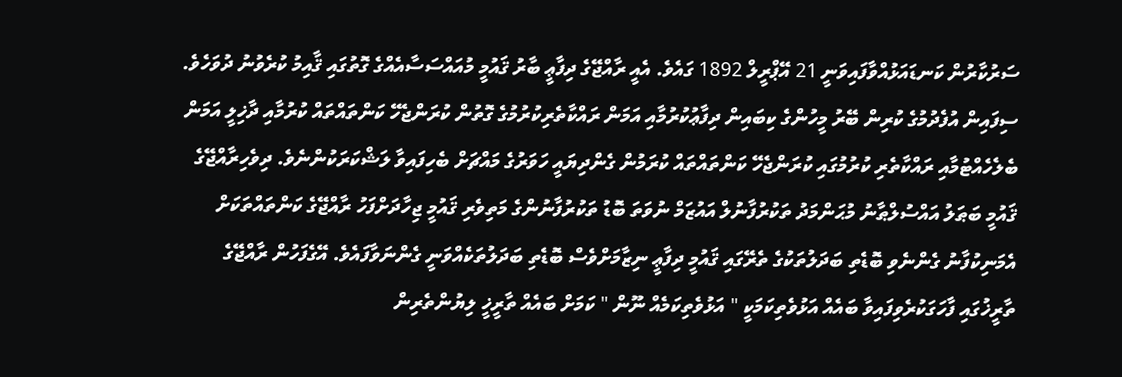ސަރުކާރުން ކަނޑައަޅުއްވާފައިވަނީ 21 އޭޕްރީލް 1892 ގައެވެ. އެއީ ރާއްޖޭގެ ދިފާޢީ ބާރު ޤައުމީ މުއައްސަސާއެއްގެ ގޮތުގައި ޤާއިމު ކުރެވުނު ދުވަހެވެ.
ސިފައިން އުފެދުމުގެ ކުރިން ބޭރު މީހުންގެ ކިބައިން ދިފާޢުކުރުމާއި އަމަން ރައްކާތެރިކުރުމުގެ ގޮތުން ކުރަންޖެހޭ ކަންތައްތައް ކުރުމާއި ދާޚިލީ އަމަން ބެލެހެއްޓުމާއި ރައްކާތެރި ކުރުމުގައި ކުރަންޖެހޭ ކަންތައްތައް ކުރަމުން ގެންދިޔައީ ހަވަރުގެ މައްޗަށް ބެހިފައިވާ ލަޝްކަރަކުންނެވެ. ދިވެހިރާއްޖޭގެ ޤައުމީ ބަޠަލު އައްސުލްޠާނު މުޙަންމަދު ތަކުރުފާނުލް އައުޒަމް ނުވަތަ ބޮޑު ތަކުރުފާނުންގެ މަތިވެރި ޤައުމީ ޖިހާދަށްފަހު ރާއްޖޭގެ ކަންތައްތަކަށް އެމަނިކުފާނު ގެންނެވި ބޮޑެތި ބަދަލުތަކުގެ ތެރޭގައި ޤައުމީ ދިފާޢީ ނިޒާމަށްވެސް ބޮޑެތި ބަދަލުތަކެއްވަނީ ގެންނަވާފައެވެ. އޭގެފަހުން ރާއްޖޭގެ ތާރީޚުގައި ފާހަގަކުރެވިފައިވާ ބައެއް އަޅުވެތިކަމަކީ " އަޅުވެތިކަމެއް ނޫން " ކަމަށް ބައެއް ތާރީޚީ ލިޔުންތެރިން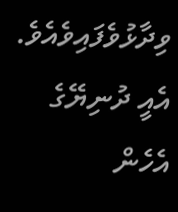ވިދާޅުވެފައިވެއެވެ. އެއީ ދުނިޔޭގެ އެހެން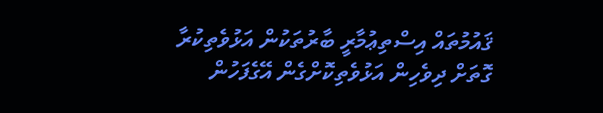ޤައުމުތައް އިސްތިޢުމާރީ ބާރުތަކުން އަޅުވެތިކުރާ ގޮތަށް ދިވެހިން އަޅުވެތިކޮށްގެން އޭގެފަހުން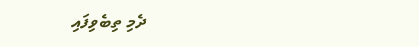ދެމި ތިބެވިފައި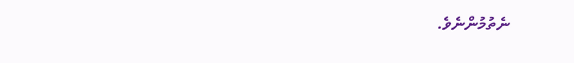ނެތުމުންނެވެ.